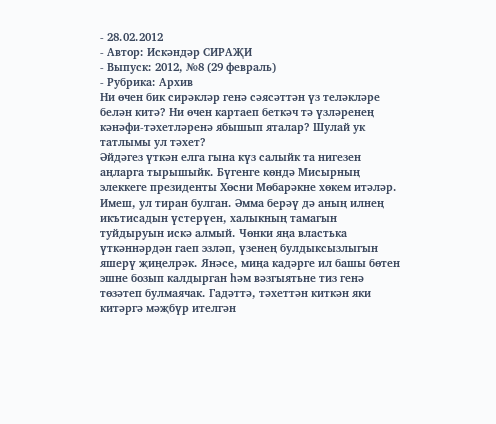- 28.02.2012
- Автор: Искәндәр СИРАҖИ
- Выпуск: 2012, №8 (29 февраль)
- Рубрика: Архив
Ни өчен бик сирәкләр генә сәясәттән үз теләкләре белән китә? Ни өчен картаеп беткәч тә үзләренең кәнәфи-тәхетләренә ябышып яталар? Шулай ук татлымы ул тәхет?
Әйдәгез үткән елга гына күз салыйк та нигезен аңларга тырышыйк. Бүгенге көндә Мисырның элеккеге президенты Хөсни Мөбарәкне хөкем итәләр. Имеш, ул тиран булган. Әмма берәү дә аның илнең икътисадын үстерүен, халыкның тамагын туйдыруын искә алмый. Чөнки яңа властька үткәннәрдән гаеп эзләп, үзенең булдыксызлыгын яшерү җиңелрәк. Янәсе, миңа кадәрге ил башы бөтен эшне бозып калдырган һәм вәзгыятьне тиз генә төзәтеп булмаячак. Гадәттә, тәхеттән киткән яки китәргә мәҗбүр ителгән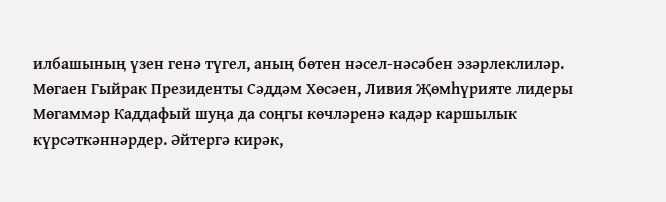илбашының үзен генә түгел, аның бөтен нәсел-нәсәбен эзәрлеклиләр.
Мөгаен Гыйрак Президенты Сәддәм Хөсәен, Ливия Җөмһүрияте лидеры Мөгаммәр Каддафый шуңа да соңгы көчләренә кадәр каршылык күрсәткәннәрдер. Әйтергә кирәк,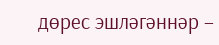дөрес эшләгәннәр –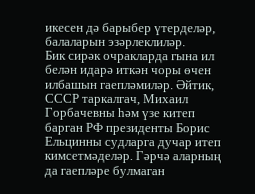икесен дә барыбер үтерделәр, балаларын эзәрлеклиләр.
Бик сирәк очракларда гына ил белән идарә иткән чоры өчен илбашын гаепләмиләр. Әйтик, СССР таркалгач, Михаил Горбачевны һәм үзе китеп барган РФ президенты Борис Ельцинны судларга дучар итеп кимсетмәделәр. Гәрчә аларның да гаепләре булмаган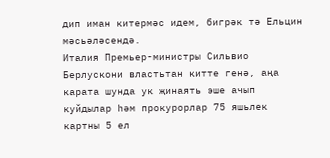дип иман китермәс идем, бигрәк тә Ельцин мәсьәләсендә.
Италия Премьер-министры Сильвио Берлускони властьтан китте генә, аңа карата шунда ук җинаять эше ачып куйдылар һәм прокурорлар 75 яшьлек картны 5 ел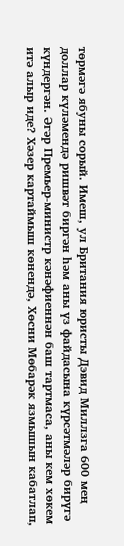төрмәгә ябуны сорый. Имеш, ул Британия юристы Дэвид Миллзга 600 мең доллар күләмендә ришвәт биргән һәм аны үз файдасына күрсәтмәләр бирүгә күндергән. Әгәр Премьер-министр кәнәфиеннән баш тартмаса, аны кем хөкем итә алыр иде? Хәзер картаймыш көнендә, Хөсни Мөбарәк язмышын кабатлап,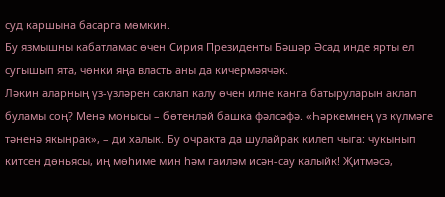суд каршына басарга мөмкин.
Бу язмышны кабатламас өчен Сирия Президенты Бәшәр Әсад инде ярты ел сугышып ята, чөнки яңа власть аны да кичермәячәк.
Ләкин аларның үз-үзләрен саклап калу өчен илне канга батыруларын аклап буламы соң? Менә монысы – бөтенләй башка фәлсәфә. «Һәркемнең үз күлмәге тәненә якынрак», – ди халык. Бу очракта да шулайрак килеп чыга: чукынып китсен дөньясы, иң мөһиме мин һәм гаиләм исән-сау калыйк! Җитмәсә,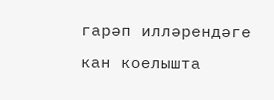гарәп илләрендәге кан коелышта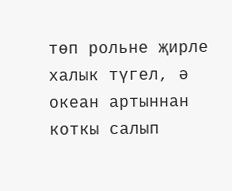төп рольне җирле халык түгел, ә океан артыннан коткы салып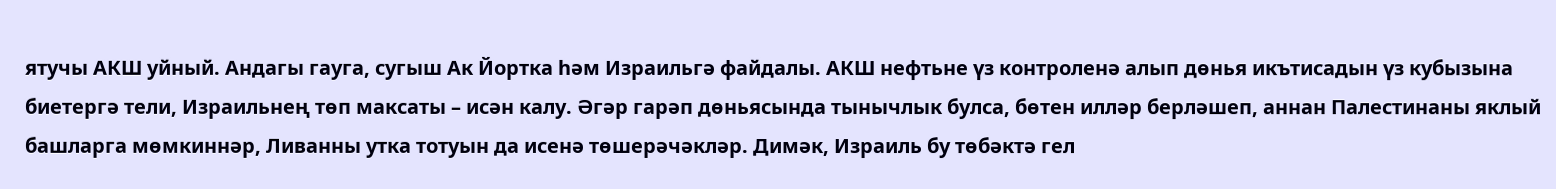ятучы АКШ уйный. Андагы гауга, сугыш Ак Йортка һәм Израильгә файдалы. АКШ нефтьне үз контроленә алып дөнья икътисадын үз кубызына биетергә тели, Израильнең төп максаты – исән калу. Әгәр гарәп дөньясында тынычлык булса, бөтен илләр берләшеп, аннан Палестинаны яклый башларга мөмкиннәр, Ливанны утка тотуын да исенә төшерәчәкләр. Димәк, Израиль бу төбәктә гел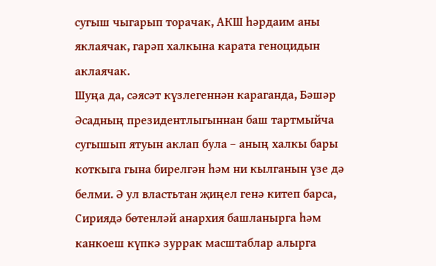сугыш чыгарып торачак, АКШ һәрдаим аны яклаячак, гарәп халкына карата геноцидын аклаячак.
Шуңа да, сәясәт күзлегеннән караганда, Бәшәр Әсадның президентлыгыннан баш тартмыйча сугышып ятуын аклап була – аның халкы бары коткыга гына бирелгән һәм ни кылганын үзе дә белми. Ә ул властьтан җиңел генә китеп барса, Сириядә бөтенләй анархия башланырга һәм канкоеш күпкә зуррак масштаблар алырга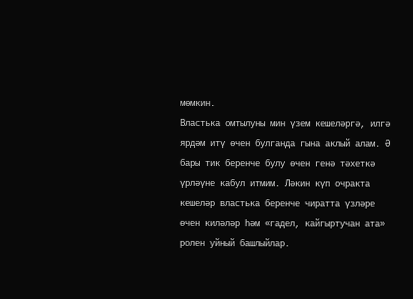мөмкин.
Властька омтылуны мин үзем кешеләргә, илгә ярдәм итү өчен булганда гына аклый алам. Ә бары тик беренче булу өчен генә тәхеткә үрләүне кабул итмим. Ләкин күп очракта кешеләр властька беренче чиратта үзләре өчен киләләр һәм «гадел, кайгыртучан ата» ролен уйный башлыйлар.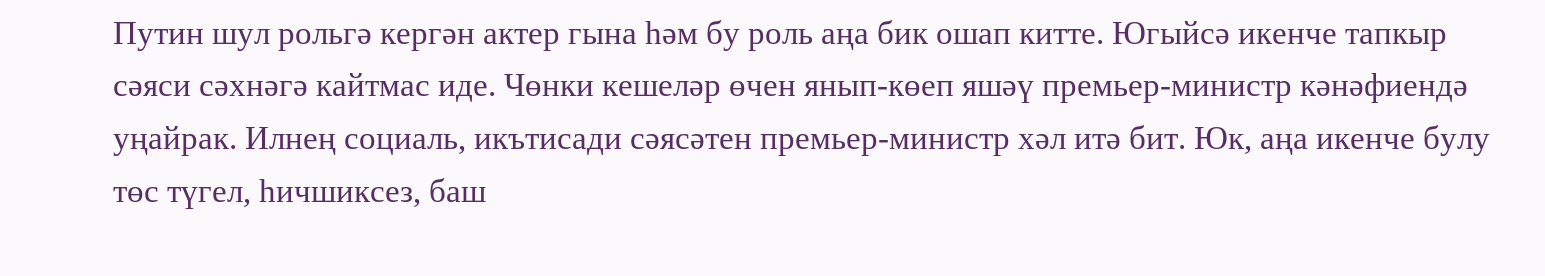Путин шул рольгә кергән актер гына һәм бу роль аңа бик ошап китте. Югыйсә икенче тапкыр сәяси сәхнәгә кайтмас иде. Чөнки кешеләр өчен янып-көеп яшәү премьер-министр кәнәфиендә уңайрак. Илнең социаль, икътисади сәясәтен премьер-министр хәл итә бит. Юк, аңа икенче булу төс түгел, һичшиксез, баш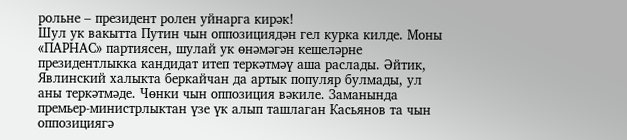рольне – президент ролен уйнарга кирәк!
Шул ук вакытта Путин чын оппозициядән гел курка килде. Моны «ПАРНАС» партиясен, шулай ук өнәмәгән кешеләрне президентлыкка кандидат итеп теркәтмәү аша раслады. Әйтик, Явлинский халыкта беркайчан да артык популяр булмады, ул аны теркәтмәде. Чөнки чын оппозиция вәкиле. Заманында премьер-министрлыктан үзе үк алып ташлаган Касьянов та чын оппозициягә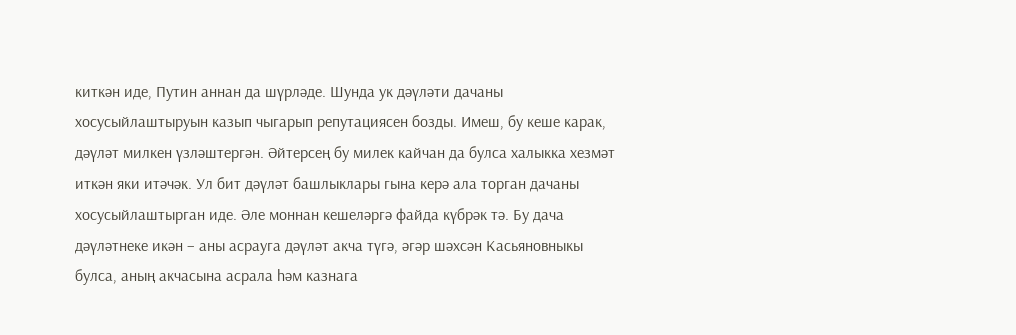киткән иде, Путин аннан да шүрләде. Шунда ук дәүләти дачаны хосусыйлаштыруын казып чыгарып репутациясен бозды. Имеш, бу кеше карак, дәүләт милкен үзләштергән. Әйтерсең бу милек кайчан да булса халыкка хезмәт иткән яки итәчәк. Ул бит дәүләт башлыклары гына керә ала торган дачаны хосусыйлаштырган иде. Әле моннан кешеләргә файда күбрәк тә. Бу дача дәүләтнеке икән – аны асрауга дәүләт акча түгә, әгәр шәхсән Касьяновныкы булса, аның акчасына асрала һәм казнага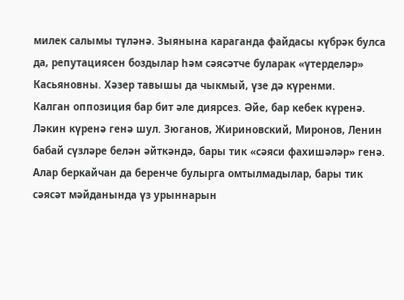милек салымы түләнә. Зыянына караганда файдасы күбрәк булса да, репутациясен боздылар һәм сәясәтче буларак «үтерделәр» Касьяновны. Хәзер тавышы да чыкмый, үзе дә күренми.
Калган оппозиция бар бит әле диярсез. Әйе, бар кебек күренә. Ләкин күренә генә шул. Зюганов, Жириновский, Миронов, Ленин бабай сүзләре белән әйткәндә, бары тик «сәяси фахишәләр» генә. Алар беркайчан да беренче булырга омтылмадылар, бары тик сәясәт мәйданында үз урыннарын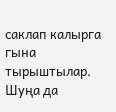саклап калырга гына тырыштылар. Шуңа да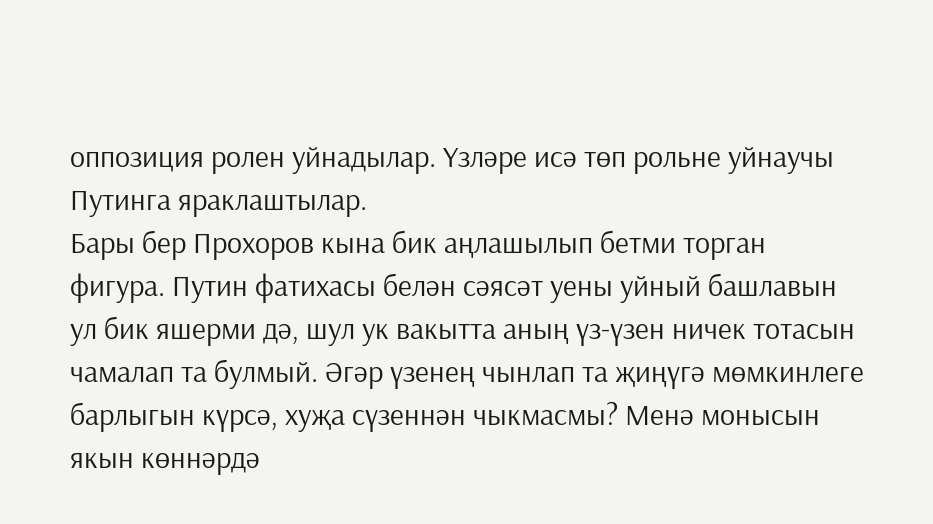оппозиция ролен уйнадылар. Үзләре исә төп рольне уйнаучы Путинга яраклаштылар.
Бары бер Прохоров кына бик аңлашылып бетми торган фигура. Путин фатихасы белән сәясәт уены уйный башлавын ул бик яшерми дә, шул ук вакытта аның үз-үзен ничек тотасын чамалап та булмый. Әгәр үзенең чынлап та җиңүгә мөмкинлеге барлыгын күрсә, хуҗа сүзеннән чыкмасмы? Менә монысын якын көннәрдә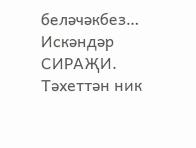беләчәкбез…
Искәндәр СИРАҖИ.
Тәхеттән ник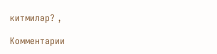китмиләр? ,

Комментарии